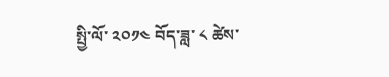སྤྱི་ལོ་ ༢༠༡༤ བོད་ཟླ་ ༨ ཚེས་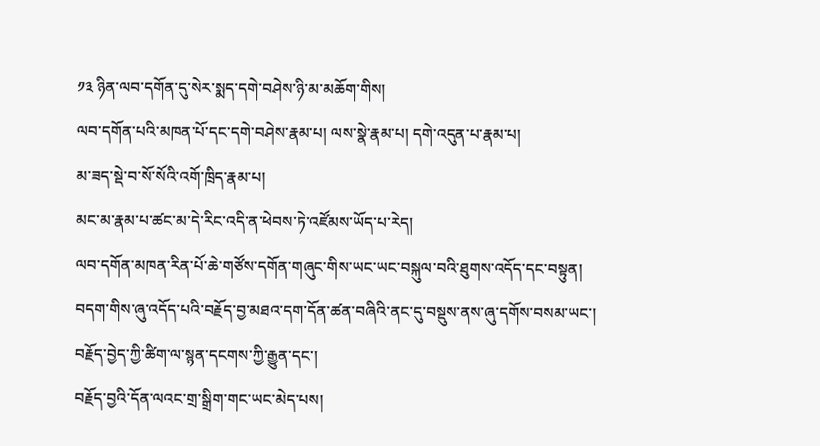༡༣ ཉིན་ལབ་དགོན་དུ་སེར་སྨད་དགེ་བཤེས་ཉི་མ་མཆོག་གིས།
ལབ་དགོན་པའི་མཁན་པོ་དང་དགེ་བཤེས་རྣམ་པ། ལས་སྣེ་རྣམ་པ། དགེ་འདུན་པ་རྣམ་པ།
མ་ཟད་སྡེ་བ་སོ་སོའི་འགོ་ཁྲིད་རྣམ་པ།
མང་མ་རྣམ་པ་ཚང་མ་དེ་རིང་འདི་ན་ཕེབས་ཏེ་འཛོམས་ཡོད་པ་རེད།
ལབ་དགོན་མཁན་རིན་པོ་ཆེ་གཙོས་དགོན་གཞུང་གིས་ཡང་ཡང་བསྐུལ་བའི་ཐུགས་འདོད་དང་བསྟུན།
བདག་གིས་ཞུ་འདོད་པའི་བརྗོད་བྱ་མཐའ་དག་དོན་ཚན་བཞིའི་ནང་དུ་བསྡུས་ནས་ཞུ་དགོས་བསམ་ཡང་།
བརྗོད་བྱེད་ཀྱི་ཚིག་ལ་སྙན་དངགས་ཀྱི་རྒྱུན་དང་།
བརྗོད་བྱའི་དོན་ལའང་གྲ་སྒྲིག་གང་ཡང་མེད་པས།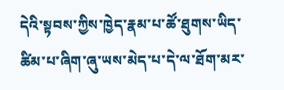དེའི་སྟབས་ཀྱིས་ཁྱེད་རྣམ་པ་ཚོ་ཐུགས་ཡིད་ཚིམ་པ་ཞིག་ཞུ་ཡས་མེད་པ་དེ་ལ་ཐོག་མར་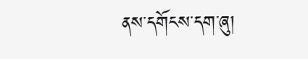ནས་དགོངས་དག་ཞུ།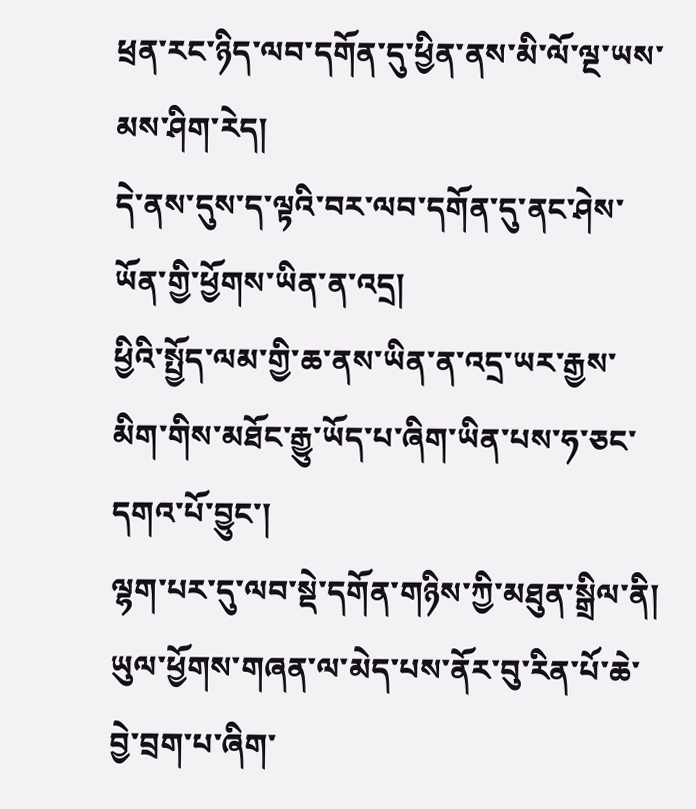ཕྲན་རང་ཉིད་ལབ་དགོན་དུ་ཕྱིན་ནས་མི་ལོ་ལྔ་ཡས་མས་ཤིག་རེད།
དེ་ནས་དུས་ད་ལྟའི་བར་ལབ་དགོན་དུ་ནང་ཤེས་ཡོན་གྱི་ཕྱོགས་ཡིན་ན་འདྲ།
ཕྱིའི་སྤྱོད་ལམ་གྱི་ཆ་ནས་ཡིན་ན་འདྲ་ཡར་རྒྱས་མིག་གིས་མཐོང་རྒྱུ་ཡོད་པ་ཞིག་ཡིན་པས་ཧ་ཅང་དགའ་པོ་བྱུང་།
ལྷག་པར་དུ་ལབ་སྡེ་དགོན་གཉིས་ཀྱི་མཐུན་སྒྲིལ་ནི།
ཡུལ་ཕྱོགས་གཞན་ལ་མེད་པས་ནོར་བུ་རིན་པོ་ཆེ་བྱེ་བྲག་པ་ཞིག་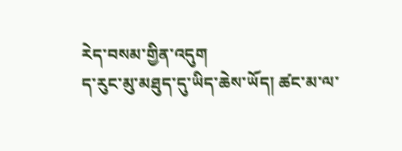རེད་བསམ་གྱིན་འདུག
ད་རུང་མུ་མཐུད་དུ་ཡིད་ཆེས་ཡོད། ཚང་མ་ལ་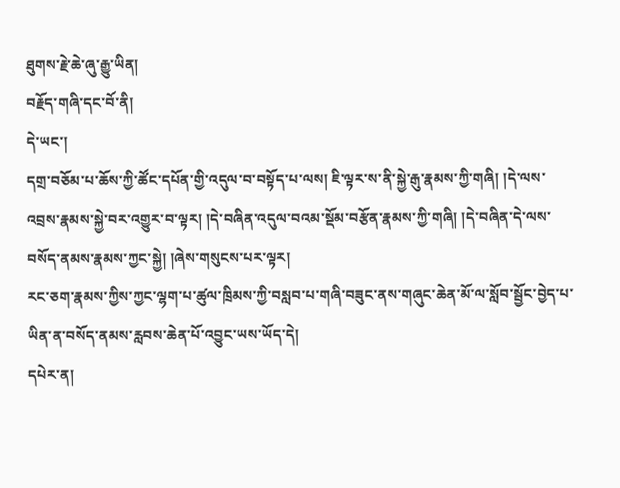ཐུགས་རྗེ་ཆེ་ཞུ་རྒྱུ་ཡིན།
བརྗོད་གཞི་དང་བོ་ནི།
དེ་ཡང་།
དགྲ་བཅོམ་པ་ཆོས་ཀྱི་ཚོང་དཔོན་གྱི་འདུལ་བ་བསྟོད་པ་ལས། ཇི་ལྟར་ས་ནི་སྐྱེ་རྒུ་རྣམས་ཀྱི་གཞི། །དེ་ལས་འབྲས་རྣམས་སྐྱེ་བར་འགྱུར་བ་ལྟར། །དེ་བཞིན་འདུལ་བའམ་སྡོམ་བརྩོན་རྣམས་ཀྱི་གཞི། །དེ་བཞིན་དེ་ལས་བསོད་ནམས་རྣམས་ཀྱང་སྐྱེ། །ཞེས་གསུངས་པར་ལྟར།
རང་ཅག་རྣམས་ཀྱིས་ཀྱང་ལྷག་པ་ཚུལ་ཁྲིམས་ཀྱི་བསླབ་པ་གཞི་བཟུང་ནས་གཞུང་ཆེན་མོ་ལ་སློབ་སྦྱོང་བྱེད་པ་ཡིན་ན་བསོད་ནམས་རླབས་ཆེན་པོ་འབྱུང་ཡས་ཡོད་དེ།
དཔེར་ན།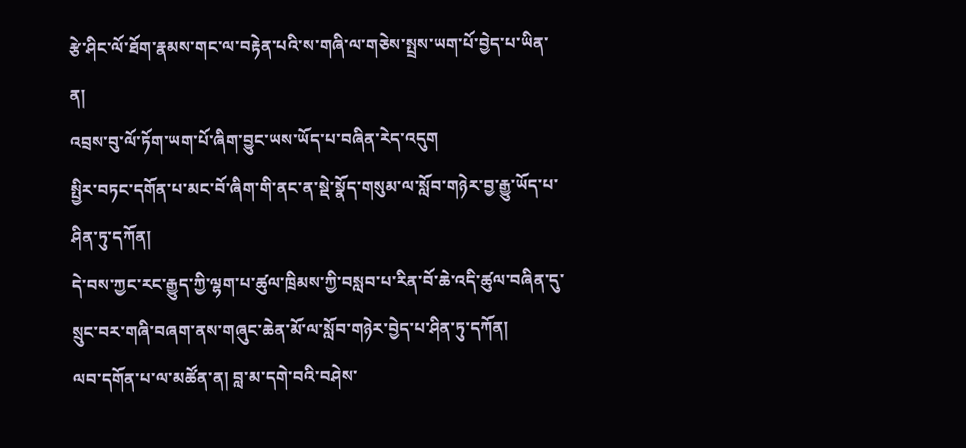རྩེ་ཤིང་ལོ་ཐོག་རྣམས་གང་ལ་བརྟེན་པའི་ས་གཞི་ལ་གཅེས་སྤྲས་ཡག་པོ་བྱེད་པ་ཡིན་ན།
འབྲས་བུ་ལོ་ཏོག་ཡག་པོ་ཞིག་བྱུང་ཡས་ཡོད་པ་བཞིན་རེད་འདུག
སྤྱིར་བཏང་དགོན་པ་མང་བོ་ཞིག་གི་ནང་ན་སྡེ་སྣོད་གསུམ་ལ་སློབ་གཉེར་བྱ་རྒྱུ་ཡོད་པ་ཤིན་ཏུ་དཀོན།
དེ་བས་ཀྱང་རང་རྒྱུད་ཀྱི་ལྷག་པ་ཚུལ་ཁྲིམས་ཀྱི་བསླབ་པ་རིན་བོ་ཆེ་འདི་ཚུལ་བཞིན་དུ་སྲུང་བར་གཞི་བཞག་ནས་གཞུང་ཆེན་མོ་ལ་སློབ་གཉེར་བྱེད་པ་ཤིན་ཏུ་དཀོན།
ལབ་དགོན་པ་ལ་མཚོན་ན། བླ་མ་དགེ་བའི་བཤེས་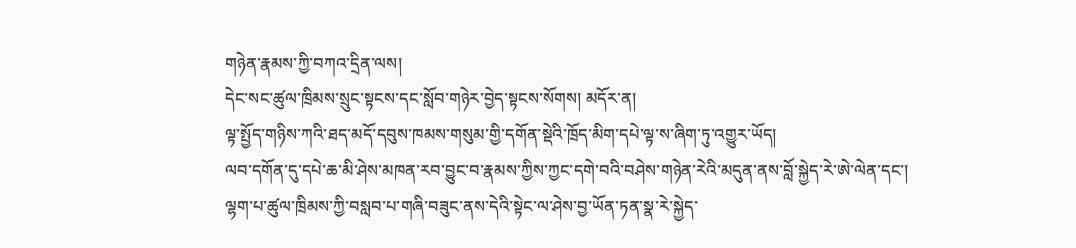གཉེན་རྣམས་ཀྱི་བཀའ་དྲིན་ལས།
དེང་སང་ཚུལ་ཁྲིམས་སྲུང་སྟངས་དང་སློབ་གཉེར་བྱེད་སྟངས་སོགས། མདོར་ན།
ལྟ་སྤྱོད་གཉིས་ཀའི་ཐད་མདོ་དབུས་ཁམས་གསུམ་གྱི་དགོན་སྡེའི་ཁྲོད་མིག་དཔེ་ལྟ་ས་ཞིག་ཏུ་འགྱུར་ཡོད།
ལབ་དགོན་དུ་དཔེ་ཆ་མི་ཤེས་མཁན་རབ་བྱུང་བ་རྣམས་ཀྱིས་ཀྱང་དགེ་བའི་བཤེས་གཉེན་རེའི་མདུན་ནས་བློ་སྐྱེད་རེ་ཨེ་ལེན་དང་།
ལྷག་པ་ཚུལ་ཁྲིམས་ཀྱི་བསླབ་པ་གཞི་བཟུང་ནས་དེའི་སྟེང་ལ་ཤེས་བྱ་ཡོན་ཏན་སྣ་རེ་སྐྱེད་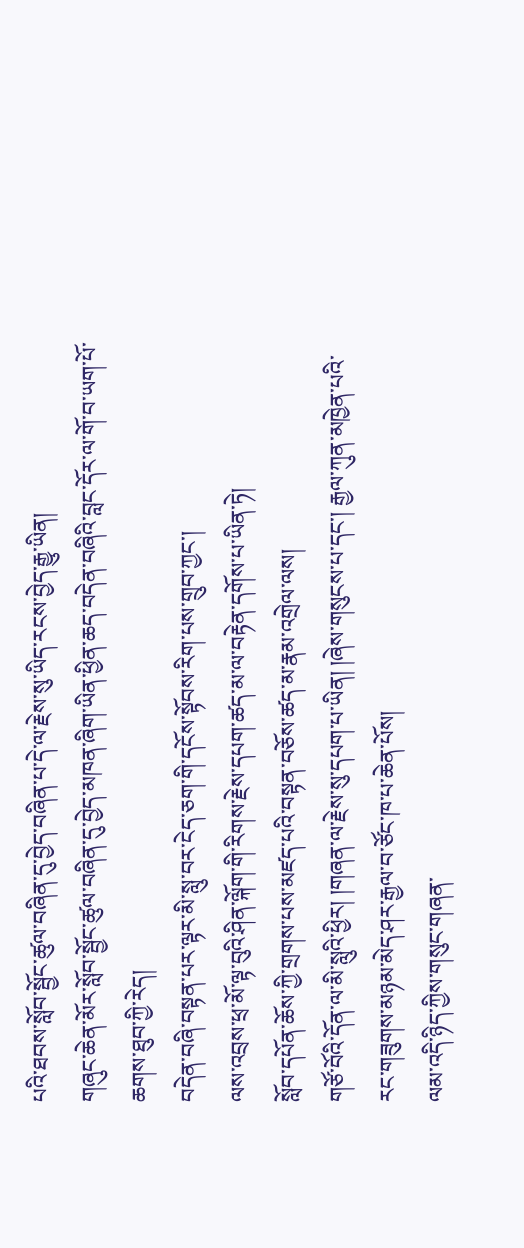པའི་ཐབས་སློབ་སྦྱོང་ཚུལ་བཞིན་དུ་བྱེད་བཞིན་པ་དེ་ལ་རྗེས་སུ་ཡིད་རངས་བྱེད་རྒྱུ་ཡིན།
གཞུང་ཆེན་མོར་སློབ་སྦྱོང་ཚུལ་བཞིན་དུ་བྱེད་མཁན་ཞིག་ཡིན་ཕྱིན་ཆད་བདེན་བཞིའི་བླང་དོར་ལ་གོ་བ་ཡག་པོ་ཆགས་ཐུབ་ཀྱི་རེད།
བདེན་བཞི་བསྟན་པར་ལྟར་མི་སླུ་བར་ངེད་ཅག་གི་དངོས་སྟོབས་རིག་པས་གྲུབ་ཀྱང་།
ལས་འབྲས་ཕྲ་མོ་ལྟ་བུའི་ཤིན་ལྐོག་གི་རིགས་རྗེས་དཔག་ཚད་མ་ལ་བརྟེན་དགོས་པ་ཡིན་ཏེ།
སློབ་དཔོན་ཆོས་ཀྱི་གྲགས་པས་མཛད་པའི་བསྟན་བཅོས་ཚད་མ་རྣམ་འགྲེལ་ལས།
གཙོ་བོའི་དོན་ལ་མི་སླུའི་ཕྱིར། །གཞན་ལ་རྗེས་སུ་དཔག་པ་ཡིན། །ཞེས་གསུངས་པ་དང་། རྒྱལ་ཀུན་མཁྱེན་པའི་རང་གཟུགས་མཉམ་མེད་ཤར་རྒྱལ་བ་ཙོང་ཁ་པ་ཆེན་པོས།
ལམ་འདི་ཉིད་ཀྱིས་གསུང་གཞན་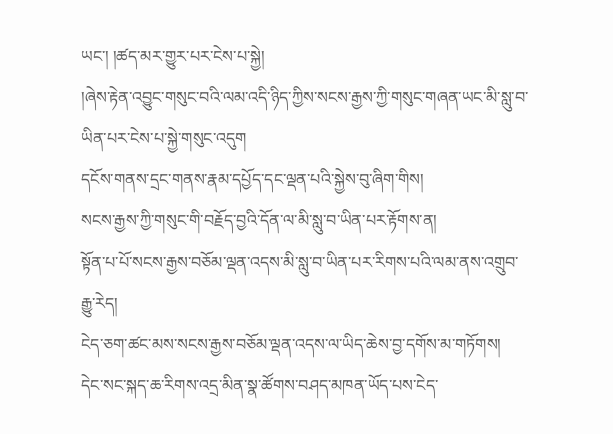ཡང་། །ཚད་མར་གྱུར་པར་ངེས་པ་སྐྱེ།
།ཞེས་རྟེན་འབྱུང་གསུང་བའི་ལམ་འདི་ཉིད་ཀྱིས་སངས་རྒྱས་ཀྱི་གསུང་གཞན་ཡང་མི་སླུ་བ་ཡིན་པར་ངེས་པ་སྐྱེ་གསུང་འདུག
དངོས་གནས་དྲང་གནས་རྣམ་དཔྱོད་དང་ལྡན་པའི་སྐྱེས་བུ་ཞིག་གིས།
སངས་རྒྱས་ཀྱི་གསུང་གི་བརྗོད་བྱའི་དོན་ལ་མི་སླུ་བ་ཡིན་པར་རྟོགས་ན།
སྟོན་པ་པོ་སངས་རྒྱས་བཅོམ་ལྡན་འདས་མི་སླུ་བ་ཡིན་པར་རིགས་པའི་ལམ་ནས་འགྲུབ་རྒྱུ་རེད།
ངེད་ཅག་ཚང་མས་སངས་རྒྱས་བཅོམ་ལྡན་འདས་ལ་ཡིད་ཆེས་བྱ་དགོས་མ་གཏོགས།
དེང་སང་སྐད་ཆ་རིགས་འདྲ་མིན་སྣ་ཚོགས་བཤད་མཁན་ཡོད་པས་ངེད་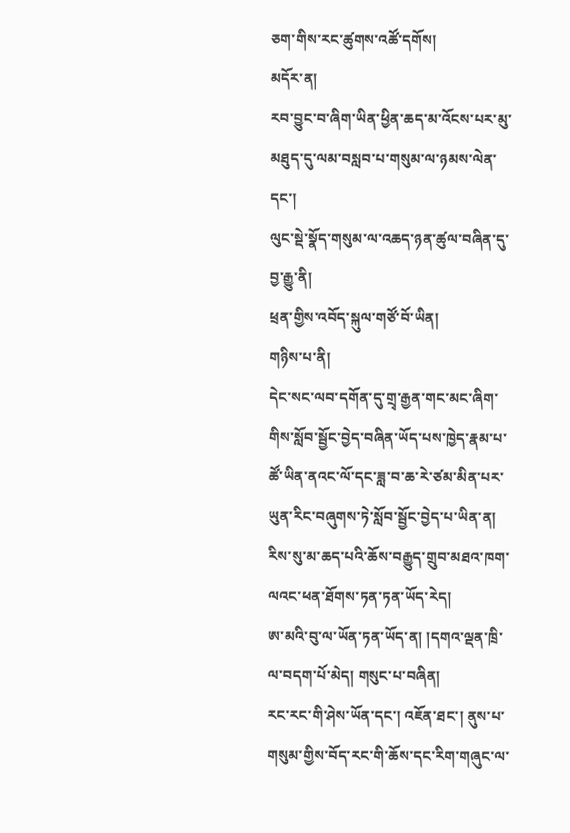ཅག་གིས་རང་ཚུགས་འཚོ་དགོས།
མདོར་ན།
རབ་བྱུང་བ་ཞིག་ཡིན་ཕྱིན་ཆད་མ་འོངས་པར་མུ་མཐུད་དུ་ལམ་བསླབ་པ་གསུམ་ལ་ཉམས་ལེན་དང་།
ལུང་སྡེ་སྣོད་གསུམ་ལ་འཆད་ཉན་ཚུལ་བཞིན་དུ་བྱ་རྒྱུ་ནི།
ཕྲན་གྱིས་འབོད་སྐུལ་གཙོ་བོ་ཡིན།
གཉིས་པ་ནི།
དེང་སང་ལབ་དགོན་དུ་གྲྭ་རྒྱན་གང་མང་ཞིག་གིས་སློབ་སྦྱོང་བྱེད་བཞིན་ཡོད་པས་ཁྱེད་རྣམ་པ་ཚོ་ཡིན་ནའང་ལོ་དང་ཟླ་བ་ཆ་རེ་ཙམ་མིན་པར་ཡུན་རིང་བཞུགས་ཏེ་སློབ་སྦྱོང་བྱེད་པ་ཡིན་ན།
རིས་སུ་མ་ཆད་པའི་ཆོས་བརྒྱུད་གྲུབ་མཐའ་ཁག་ལའང་ཕན་ཐོགས་ཏན་ཏན་ཡོད་རེད།
ཨ་མའི་བུ་ལ་ཡོན་ཏན་ཡོད་ན། །དགའ་ལྡན་ཁྲི་ལ་བདག་པོ་མེད། གསུང་པ་བཞིན།
རང་རང་གི་ཤེས་ཡོན་དང་། འཇོན་ཐང་། ནུས་པ་གསུམ་གྱིས་བོད་རང་གི་ཆོས་དང་རིག་གཞུང་ལ་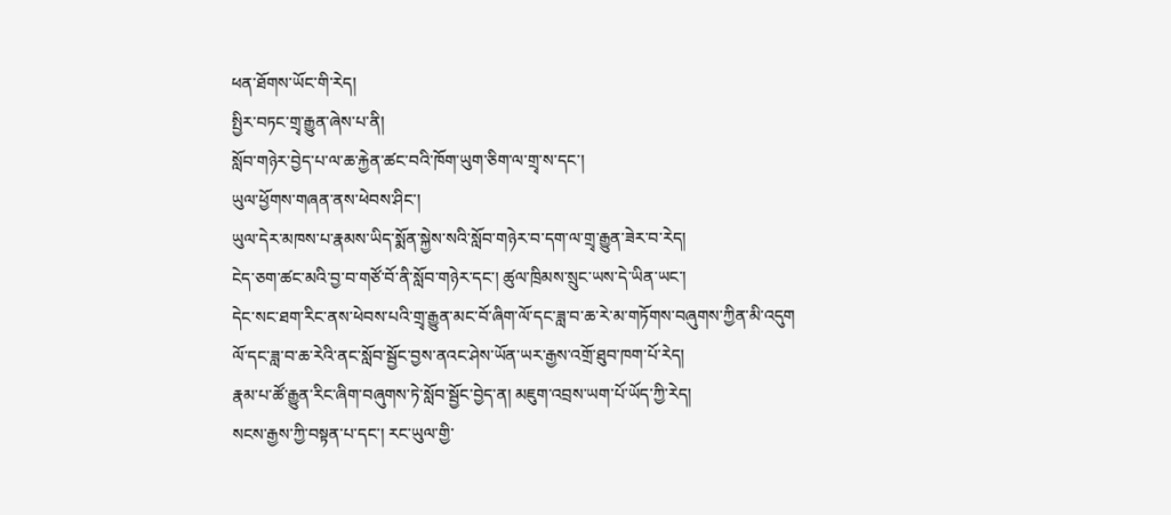ཕན་ཐོགས་ཡོང་གི་རེད།
སྤྱིར་བཏང་གྲྭ་རྒྱུན་ཞེས་པ་ནི།
སློབ་གཉེར་བྱེད་པ་ལ་ཆ་རྐྱེན་ཚང་བའི་ཁོག་ཡུག་ཅིག་ལ་གྲྭ་ས་དང་།
ཡུལ་ཕྱོགས་གཞན་ནས་ཕེབས་ཤིང་།
ཡུལ་དེར་མཁས་པ་རྣམས་ཡིད་སྨོན་སྐྱེས་སའི་སློབ་གཉེར་བ་དག་ལ་གྲྭ་རྒྱུན་ཟེར་བ་རེད།
ངེད་ཅག་ཚང་མའི་བྱ་བ་གཙོ་བོ་ནི་སློབ་གཉེར་དང་། ཚུལ་ཁྲིམས་སྲུང་ཡས་དེ་ཡིན་ཡང་།
དེང་སང་ཐག་རིང་ནས་ཕེབས་པའི་གྲྭ་རྒྱུན་མང་བོ་ཞིག་ལོ་དང་ཟླ་བ་ཆ་རེ་མ་གཏོགས་བཞུགས་ཀྱིན་མི་འདུག
ལོ་དང་ཟླ་བ་ཆ་རེའི་ནང་སློབ་སྦྱོང་བྱས་ནའང་ཤེས་ཡོན་ཡར་རྒྱས་འགྲོ་ཐུབ་ཁག་པོ་རེད།
རྣམ་པ་ཚོ་རྒྱུན་རིང་ཞིག་བཞུགས་ཏེ་སློབ་སྦྱོང་བྱེད་ན། མཇུག་འབྲས་ཡག་པོ་ཡོད་ཀྱི་རེད།
སངས་རྒྱས་ཀྱི་བསྟན་པ་དང་། རང་ཡུལ་གྱི་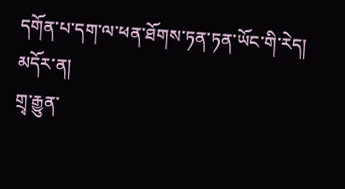དགོན་པ་དག་ལ་ཕན་ཐོགས་ཏན་ཏན་ཡོང་གི་རེད།
མདོར་ན།
གྲྭ་རྒྱུན་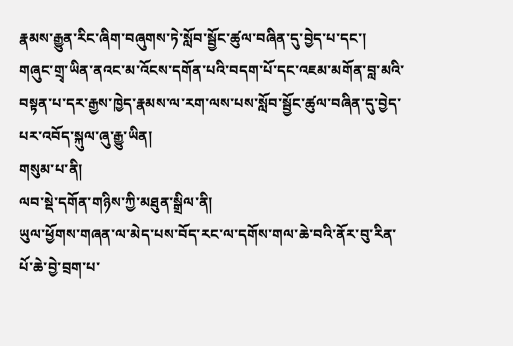རྣམས་རྒྱུན་རིང་ཞིག་བཞུགས་ཏེ་སློབ་སྦྱོང་ཚུལ་བཞིན་དུ་བྱེད་པ་དང་།
གཞུང་གྲྭ་ཡིན་ནའང་མ་འོངས་དགོན་པའི་བདག་པོ་དང་འཇམ་མགོན་བླ་མའི་བསྟན་པ་དར་རྒྱས་ཁྱེད་རྣམས་ལ་རག་ལས་པས་སློབ་སྦྱོང་ཚུལ་བཞིན་དུ་བྱེད་པར་འབོད་སྐུལ་ཞུ་རྒྱུ་ཡིན།
གསུམ་པ་ནི།
ལབ་སྡེ་དགོན་གཉིས་ཀྱི་མཐུན་སྒྲིལ་ནི།
ཡུལ་ཕྱོགས་གཞན་ལ་མེད་པས་བོད་རང་ལ་དགོས་གལ་ཆེ་བའི་ནོར་བུ་རིན་པོ་ཆེ་བྱེ་བྲག་པ་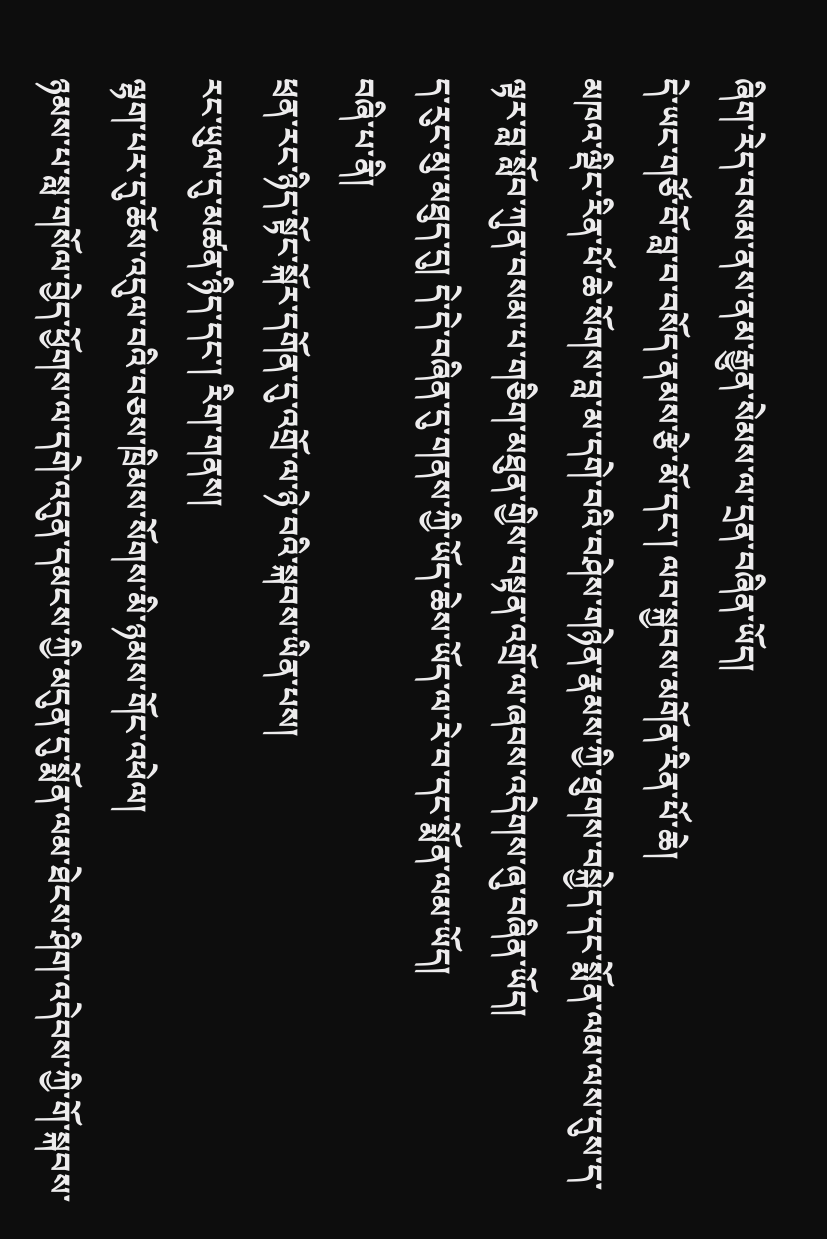ཞིག་རེད་བསམ་ནས་ནམ་རྒྱུན་སེམས་ལ་དྲན་བཞིན་ཡོད།
དེ་ཡང་གཙོ་བོ་བླ་བ་བསོད་ནམས་རྩེ་མོ་དང་། ལབ་སྐྱབས་མགོན་རིན་པོ་ཆེ།
མཁའ་ལྡིང་རིན་པོ་ཆེ་སོགས་བླ་མ་དགེ་བའི་བཤེས་གཉེན་རྣམས་ཀྱི་ཐུགས་བསྐྱེད་དང་སྨོན་ལམ་ལས་དུས་ད་ལྟར་བླ་སློབ་ཀུན་བསམ་པ་གཅིག་མཐུན་གྱིས་བསྟན་འགྲོ་ལ་ཞབས་འདེགས་ཞུ་བཞིན་ཡོད།
ད་རུང་མུ་མཐུད་དུ། དེ་དེ་བཞིན་དུ་གནས་ཀྱི་ཡོད་ཆེས་ཡོད་ལ་རེ་བ་དང་སྨོན་ལམ་ཡོད།
བཞི་པ་ནི།
ཕྲན་རང་ཉིད་སྟོང་སྐོར་དགོན་དུ་འགྲོ་ལ་ཉེ་བའི་སྐབས་ཡིན་པས།
རང་ཡུལ་དུ་མཚན་ཉིད་དང་། རིག་གནས།
ལྷག་པར་དུ་ཆོས་འདུལ་བའི་བཅས་ཁྲིམས་སོགས་མི་ཉམས་གོང་འཕེལ།
ཉམས་པ་སླ་གསོལ་བྱེད་ཕྱོགས་ལ་དགེ་འདུན་དམངས་ཀྱི་མདུན་དུ་སྨོན་ལམ་ཐེངས་ཤིག་འདེབས་ཀྱི་གོ་སྐབས་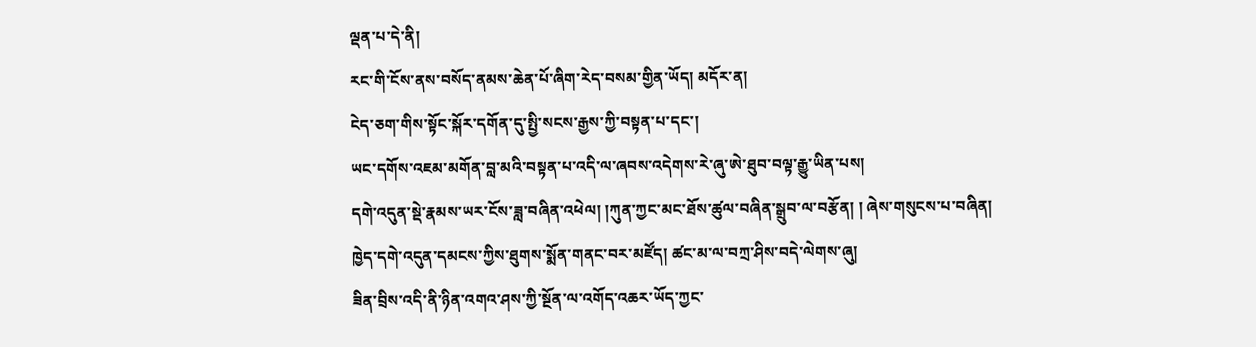ལྡན་པ་དེ་ནི།
རང་གི་ངོས་ནས་བསོད་ནམས་ཆེན་པོ་ཞིག་རེད་བསམ་གྱིན་ཡོད། མདོར་ན།
ངེད་ཅག་གིས་སྟོང་སྐོར་དགོན་དུ་སྤྱི་སངས་རྒྱས་ཀྱི་བསྟན་པ་དང་།
ཡང་དགོས་འཇམ་མགོན་བླ་མའི་བསྟན་པ་འདི་ལ་ཞབས་འདེགས་རེ་ཞུ་ཨེ་ཐུབ་བལྟ་རྒྱུ་ཡིན་པས།
དགེ་འདུན་སྡེ་རྣམས་ཡར་ངོས་ཟླ་བཞིན་འཕེལ། །ཀུན་ཀྱང་མང་ཐོས་ཚུལ་བཞིན་སྒྲུབ་ལ་བརྩོན། ། ཞེས་གསུངས་པ་བཞིན།
ཁྱེད་དགེ་འདུན་དམངས་ཀྱིས་ཐུགས་སྨོན་གནང་བར་མཛོད། ཚང་མ་ལ་བཀྲ་ཤིས་བདེ་ལེགས་ཞུ།
ཟིན་བྲིས་འདི་ནི་ཉིན་འགའ་ཤས་ཀྱི་སྔོན་ལ་འགོད་འཆར་ཡོད་ཀྱང་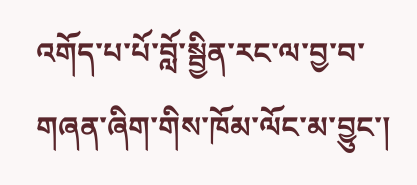འགོད་པ་པོ་བློ་སྦྱིན་རང་ལ་བྱ་བ་གཞན་ཞིག་གིས་ཁོམ་ལོང་མ་བྱུང་།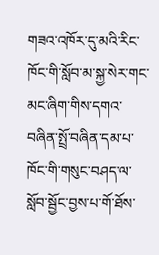གཟའ་འཁོར་དུ་མའི་རིང་ཁོང་གི་སློབ་མ་སྐྱ་སེར་གང་མང་ཞིག་གིས་དགའ་བཞིན་སྤྲོ་བཞིན་དམ་པ་ཁོང་གི་གསུང་བཤད་ལ་སློབ་སྦྱོང་བྱས་པ་གོ་ཐོས་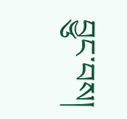བྱུང་བས།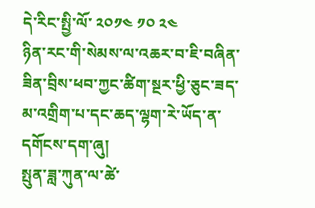དེ་རིང་སྤྱི་ལོ་ ༢༠༡༤ ༡༠ ༢༤
ཉིན་རང་གི་སེམས་ལ་འཆར་བ་ཇི་བཞིན་ཟིན་བྲིས་ཕབ་ཀྱང་ཚིག་སྔར་ཕྱི་ཅུང་ཟད་མ་འགྲིག་པ་དང་ཆད་ལྷག་རེ་ཡོད་ན་དགོངས་དག་ཞུ།
སྤུན་ཟླ་ཀུན་ལ་ཚེ་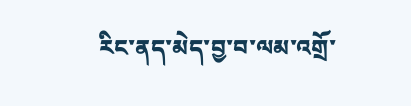རིང་ནད་མེད་བྱ་བ་ལམ་འགྲོ་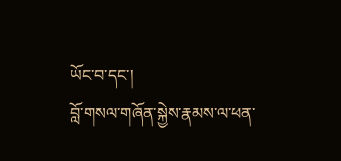ཡོང་བ་དང་།
བློ་གསལ་གཞོན་སྐྱེས་རྣམས་ལ་ཕན་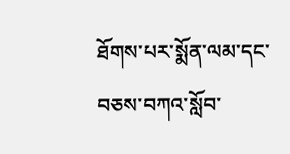ཐོགས་པར་སྨོན་ལམ་དང་བཅས་བཀའ་སློབ་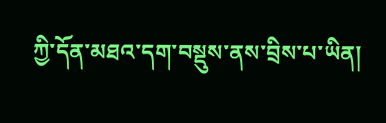ཀྱི་དོན་མཐའ་དག་བསྡུས་ནས་བྲིས་པ་ཡིན།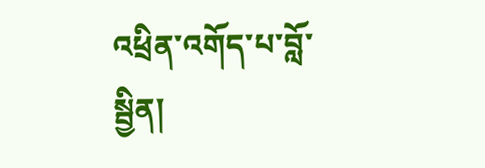འཕྲིན་འགོད་པ་བློ་སྦྱིན།